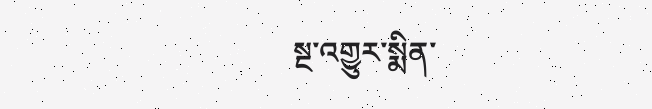སྔ་འགྱུར་སྨིན་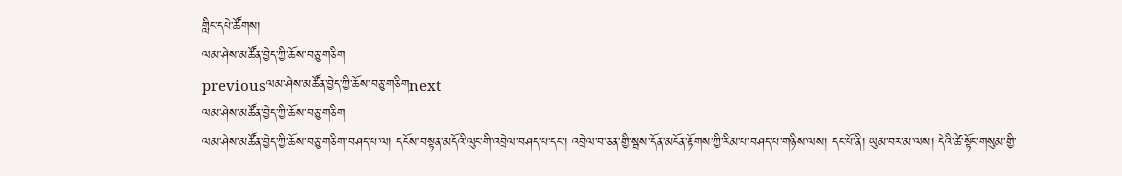གླིང་དཔེ་ཚོགས།
ལམ་ཤེས་མཚོན་བྱེད་ཀྱི་ཆོས་བཅུ་གཅིག
previousལམ་ཤེས་མཚོན་བྱེད་ཀྱི་ཆོས་བཅུ་གཅིགnext
ལམ་ཤེས་མཚོན་བྱེད་ཀྱི་ཆོས་བཅུ་གཅིག
ལམ་ཤེས་མཚོན་བྱེད་ཀྱི་ཆོས་བཅུ་གཅིག་བཤད་པ་ལ། དངོས་བསྟན་མདོའི་ལུང་གི་འབྲེལ་བཤད་པ་དང་། འབྲེལ་བ་ཅན་གྱི་སྦས་དོན་མངོན་རྟོགས་ཀྱི་རིམ་པ་བཤད་པ་གཉིས་ལས། དང་པོ་ནི། ཡུམ་བར་མ་ལས། དེའི་ཚེ་སྟོང་གསུམ་གྱི་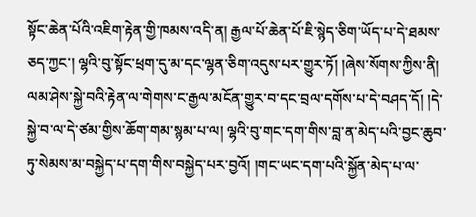སྟོང་ཆེན་པོའི་འཇིག་རྟེན་གྱི་ཁམས་འདི་ན། རྒྱལ་པོ་ཆེན་པོ་ཇི་སྙེད་ཅིག་ཡོད་པ་དེ་ཐམས་ཅད་ཀྱང་། ལྷའི་བུ་སྟོང་ཕྲག་དུ་མ་དང་ལྷན་ཅིག་འདུས་པར་གྱུར་ཏོ། །ཞེས་སོགས་ཀྱིས་ནི། ལམ་ཤེས་སྐྱེ་བའི་རྟེན་ལ་གེགས་ང་རྒྱལ་མངོན་གྱུར་བ་དང་བྲལ་དགོས་པ་དེ་བཤད་དོ། །དེ་སྐྱེ་བ་ལ་དེ་ཙམ་གྱིས་ཆོག་གམ་སྙམ་པ་ལ། ལྷའི་བུ་གང་དག་གིས་བླ་ན་མེད་པའི་བྱང་ཆུབ་ཏུ་སེམས་མ་བསྐྱེད་པ་དག་གིས་བསྐྱེད་པར་བྱའོ། །གང་ཡང་དག་པའི་སྐྱོན་མེད་པ་ལ་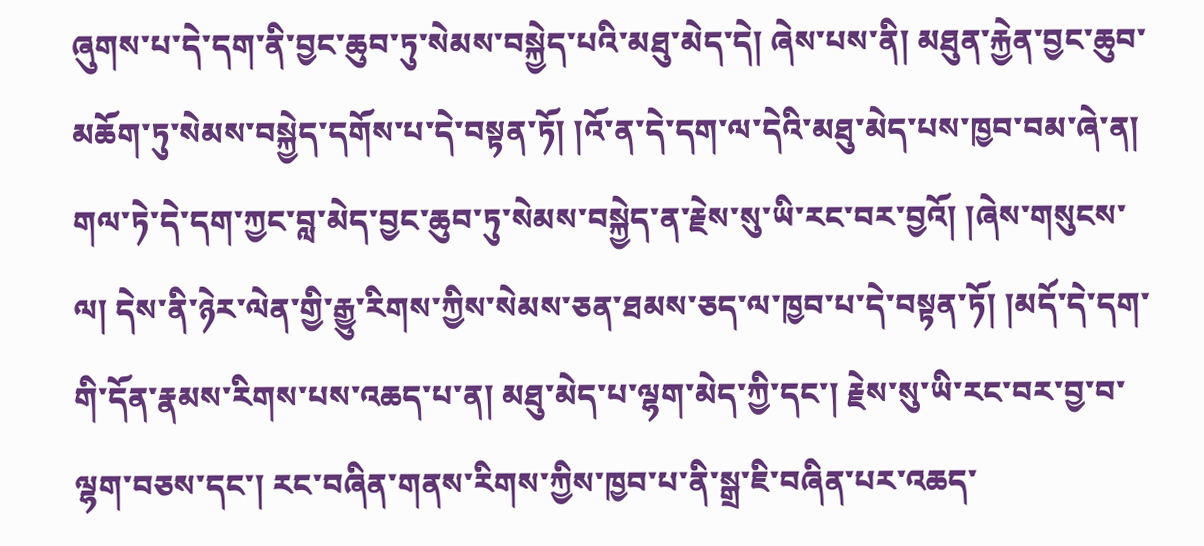ཞུགས་པ་དེ་དག་ནི་བྱང་ཆུབ་ཏུ་སེམས་བསྐྱེད་པའི་མཐུ་མེད་དེ། ཞེས་པས་ནི། མཐུན་རྐྱེན་བྱང་ཆུབ་མཆོག་ཏུ་སེམས་བསྐྱེད་དགོས་པ་དེ་བསྟན་ཏོ། །འོ་ན་དེ་དག་ལ་དེའི་མཐུ་མེད་པས་ཁྱབ་བམ་ཞེ་ན། གལ་ཏེ་དེ་དག་ཀྱང་བླ་མེད་བྱང་ཆུབ་ཏུ་སེམས་བསྐྱེད་ན་རྗེས་སུ་ཡི་རང་བར་བྱའོ། །ཞེས་གསུངས་ལ། དེས་ནི་ཉེར་ལེན་གྱི་རྒྱུ་རིགས་ཀྱིས་སེམས་ཅན་ཐམས་ཅད་ལ་ཁྱབ་པ་དེ་བསྟན་ཏོ། །མདོ་དེ་དག་གི་དོན་རྣམས་རིགས་པས་འཆད་པ་ན། མཐུ་མེད་པ་ལྷག་མེད་ཀྱི་དང་། རྗེས་སུ་ཡི་རང་བར་བྱ་བ་ལྷག་བཅས་དང་། རང་བཞིན་གནས་རིགས་ཀྱིས་ཁྱབ་པ་ནི་སྒྲ་ཇི་བཞིན་པར་འཆད་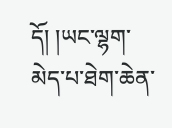དོ། །ཡང་ལྷག་མེད་པ་ཐེག་ཆེན་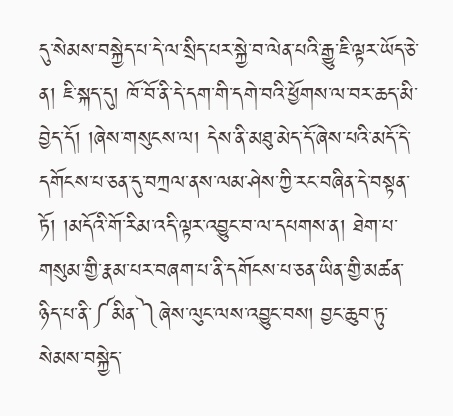དུ་སེམས་བསྐྱེད་པ་དེ་ལ་སྲིད་པར་སྐྱེ་བ་ལེན་པའི་རྒྱུ་ཇི་ལྟར་ཡོད་ཅེ་ན། ཇི་སྐད་དུ། ཁོ་བོ་ནི་དེ་དག་གི་དགེ་བའི་ཕྱོགས་ལ་བར་ཆད་མི་བྱེད་དོ། །ཞེས་གསུངས་ལ། དེས་ནི་མཐུ་མེད་དོ་ཞེས་པའི་མདོ་དེ་དགོངས་པ་ཅན་དུ་བཀྲལ་ནས་ལམ་ཤེས་ཀྱི་རང་བཞིན་དེ་བསྟན་ཏོ། །མདོའི་གོ་རིམ་འདི་ལྟར་འབྱུང་བ་ལ་དཔགས་ན། ཐེག་པ་གསུམ་གྱི་རྣམ་པར་བཞག་པ་ནི་དགོངས་པ་ཅན་ཡིན་གྱི་མཚན་ཉིད་པ་ནི་༼མིན་༽ཞེས་ལུང་ལས་འབྱུང་བས། བྱང་ཆུབ་ཏུ་སེམས་བསྐྱེད་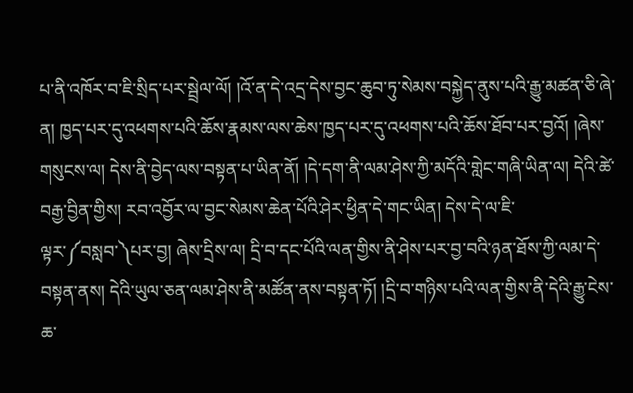པ་ནི་འཁོར་བ་ཇི་སྲིད་པར་སྦྲེལ་ལོ། །འོ་ན་དེ་འདྲ་དེས་བྱང་ཆུབ་ཏུ་སེམས་བསྐྱེད་ནུས་པའི་རྒྱུ་མཚན་ཅི་ཞེ་ན། ཁྱད་པར་དུ་འཕགས་པའི་ཆོས་རྣམས་ལས་ཆེས་ཁྱད་པར་དུ་འཕགས་པའི་ཆོས་ཐོབ་པར་བྱའོ། །ཞེས་གསུངས་ལ། དེས་ནི་བྱེད་ལས་བསྟན་པ་ཡིན་ནོ། །དེ་དག་ནི་ལམ་ཤེས་ཀྱི་མདོའི་གླེང་གཞི་ཡིན་ལ། དེའི་ཚེ་བརྒྱ་བྱིན་གྱིས། རབ་འབྱོར་ལ་བྱང་སེམས་ཆེན་པོའི་ཤེར་ཕྱིན་དེ་གང་ཡིན། དེས་དེ་ལ་ཇི་ལྟར་༼བསླབ་༽པར་བྱ། ཞེས་དྲིས་ལ། དྲི་བ་དང་པོའི་ལན་གྱིས་ནི་ཤེས་པར་བྱ་བའི་ཉན་ཐོས་ཀྱི་ལམ་དེ་བསྟན་ནས། དེའི་ཡུལ་ཅན་ལམ་ཤེས་ནི་མཚོན་ནས་བསྟན་ཏོ། །དྲི་བ་གཉིས་པའི་ལན་གྱིས་ནི་དེའི་རྒྱུ་ངེས་ཆ་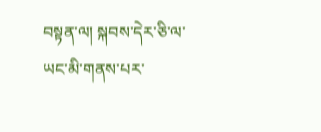བསྟན་ལ། སྐབས་དེར་ཅི་ལ་ཡང་མི་གནས་པར་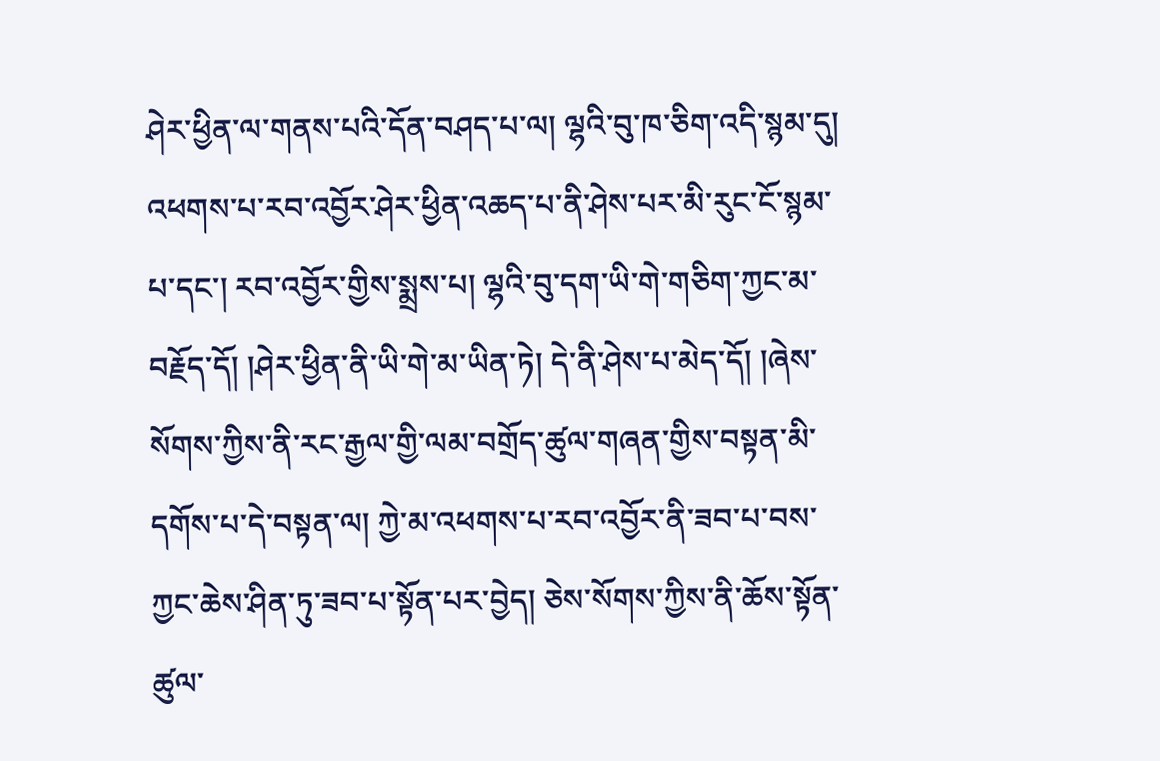ཤེར་ཕྱིན་ལ་གནས་པའི་དོན་བཤད་པ་ལ། ལྷའི་བུ་ཁ་ཅིག་འདི་སྙམ་དུ། འཕགས་པ་རབ་འབྱོར་ཤེར་ཕྱིན་འཆད་པ་ནི་ཤེས་པར་མི་རུང་ངོ་སྙམ་པ་དང་། རབ་འབྱོར་གྱིས་སྨྲས་པ། ལྷའི་བུ་དག་ཡི་གེ་གཅིག་ཀྱང་མ་བརྗོད་དོ། །ཤེར་ཕྱིན་ནི་ཡི་གེ་མ་ཡིན་ཏེ། དེ་ནི་ཤེས་པ་མེད་དོ། །ཞེས་སོགས་ཀྱིས་ནི་རང་རྒྱལ་གྱི་ལམ་བགྲོད་ཚུལ་གཞན་གྱིས་བསྟན་མི་དགོས་པ་དེ་བསྟན་ལ། ཀྱེ་མ་འཕགས་པ་རབ་འབྱོར་ནི་ཟབ་པ་བས་ཀྱང་ཆེས་ཤིན་ཏུ་ཟབ་པ་སྟོན་པར་བྱེད། ཅེས་སོགས་ཀྱིས་ནི་ཆོས་སྟོན་ཚུལ་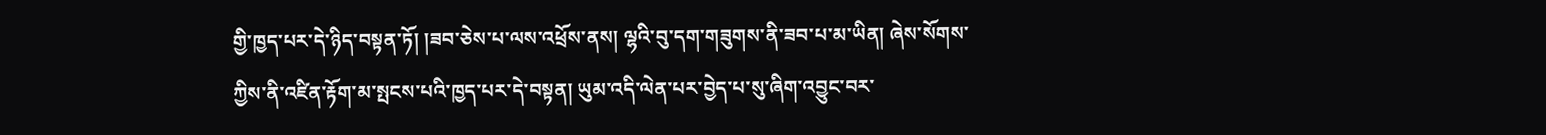གྱི་ཁྱད་པར་དེ་ཉིད་བསྟན་ཏོ། །ཟབ་ཅེས་པ་ལས་འཕྲོས་ནས། ལྷའི་བུ་དག་གཟུགས་ནི་ཟབ་པ་མ་ཡིན། ཞེས་སོགས་ཀྱིས་ནི་འཛིན་རྟོག་མ་སྤངས་པའི་ཁྱད་པར་དེ་བསྟན། ཡུམ་འདི་ལེན་པར་བྱེད་པ་སུ་ཞིག་འབྱུང་བར་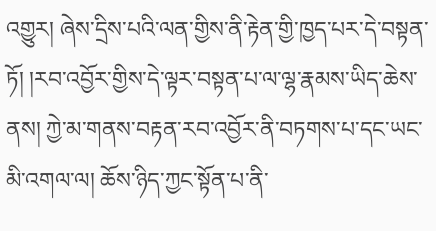འགྱུར། ཞེས་དྲིས་པའི་ལན་གྱིས་ནི་རྟེན་གྱི་ཁྱད་པར་དེ་བསྟན་ཏོ། །རབ་འབྱོར་གྱིས་དེ་ལྟར་བསྟན་པ་ལ་ལྷ་རྣམས་ཡིད་ཆེས་ནས། ཀྱེ་མ་གནས་བརྟན་རབ་འབྱོར་ནི་བཏགས་པ་དང་ཡང་མི་འགལ་ལ། ཆོས་ཉིད་ཀྱང་སྟོན་པ་ནི་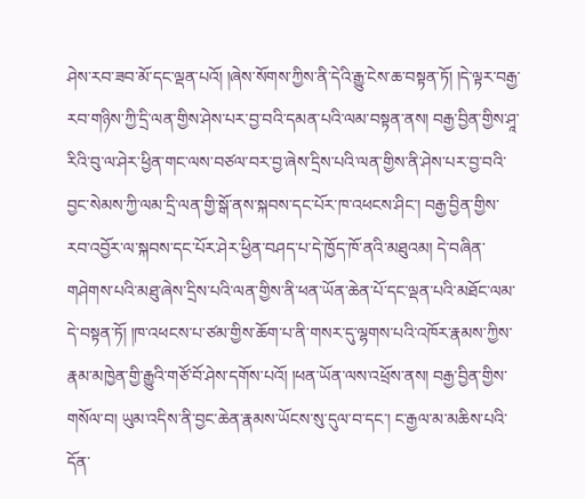ཤེས་རབ་ཟབ་མོ་དང་ལྡན་པའོ། །ཞེས་སོགས་ཀྱིས་ནི་དེའི་རྒྱུ་ངེས་ཆ་བསྟན་ཏོ། །དེ་ལྟར་བརྒྱ་རབ་གཉིས་ཀྱི་དྲི་ལན་གྱིས་ཤེས་པར་བྱ་བའི་དམན་པའི་ལམ་བསྟན་ནས། བརྒྱ་བྱིན་གྱིས་ཤཱ་རིའི་བུ་ལ་ཤེར་ཕྱིན་གང་ལས་བཙལ་བར་བྱ་ཞེས་དྲིས་པའི་ལན་གྱིས་ནི་ཤེས་པར་བྱ་བའི་བྱང་སེམས་ཀྱི་ལམ་དྲི་ལན་གྱི་སྒོ་ནས་སྐབས་དང་པོར་ཁ་འཕངས་ཤིང་། བརྒྱ་བྱིན་གྱིས་རབ་འབྱོར་ལ་སྐབས་དང་པོར་ཤེར་ཕྱིན་བཤད་པ་དེ་ཁྱོད་ཁོ་ནའི་མཐུའམ། དེ་བཞིན་གཤེགས་པའི་མཐུ་ཞེས་དྲིས་པའི་ལན་གྱིས་ནི་ཕན་ཡོན་ཆེན་པོ་དང་ལྡན་པའི་མཐོང་ལམ་དེ་བསྟན་ཏོ། །ཁ་འཕངས་པ་ཙམ་གྱིས་ཆོག་པ་ནི་གསར་དུ་ལྷགས་པའི་འཁོར་རྣམས་ཀྱིས་རྣམ་མཁྱེན་གྱི་རྒྱུའི་གཙོ་བོ་ཤེས་དགོས་པའོ། །ཕན་ཡོན་ལས་འཕྲོས་ནས། བརྒྱ་བྱིན་གྱིས་གསོལ་བ། ཡུམ་འདིས་ནི་བྱང་ཆེན་རྣམས་ཡོངས་སུ་དུལ་བ་དང་། ང་རྒྱལ་མ་མཆིས་པའི་དོན་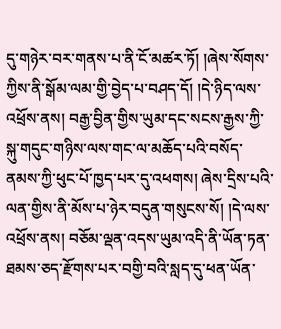དུ་གཉེར་བར་གནས་པ་ནི་ངོ་མཚར་ཏོ། །ཞེས་སོགས་ཀྱིས་ནི་སྒོམ་ལམ་གྱི་བྱེད་པ་བཤད་དོ། །དེ་ཉིད་ལས་འཕྲོས་ནས། བརྒྱ་བྱིན་གྱིས་ཡུམ་དང་སངས་རྒྱས་ཀྱི་སྐུ་གདུང་གཉིས་ལས་གང་ལ་མཆོད་པའི་བསོད་ནམས་ཀྱི་ཕུང་པོ་ཁྱད་པར་དུ་འཕགས། ཞེས་དྲིས་པའི་ལན་གྱིས་ནི་མོས་པ་ཉེར་བདུན་གསུངས་སོ། །དེ་ལས་འཕྲོས་ནས། བཅོམ་ལྡན་འདས་ཡུམ་འདི་ནི་ཡོན་ཏན་ཐམས་ཅད་རྫོགས་པར་བགྱི་བའི་སླད་དུ་ཕན་ཡོན་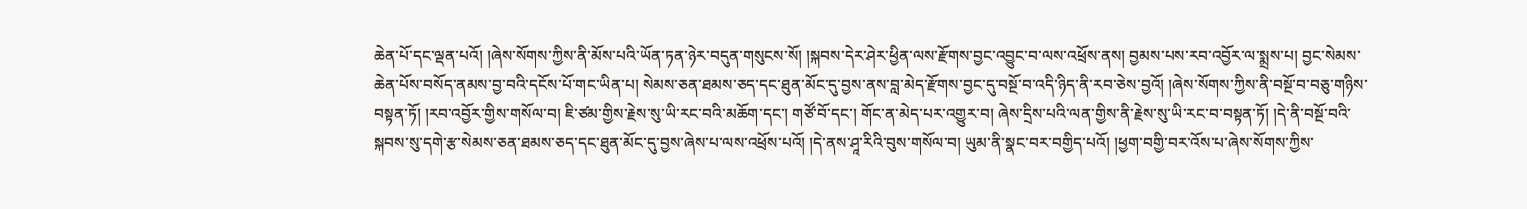ཆེན་པོ་དང་ལྡན་པའོ། །ཞེས་སོགས་ཀྱིས་ནི་མོས་པའི་ཡོན་ཏན་ཉེར་བདུན་གསུངས་སོ། །སྐབས་དེར་ཤེར་ཕྱིན་ལས་རྫོགས་བྱང་འབྱུང་བ་ལས་འཕྲོས་ནས། བྱམས་པས་རབ་འབྱོར་ལ་སྨྲས་པ། བྱང་སེམས་ཆེན་པོས་བསོད་ནམས་བྱ་བའི་དངོས་པོ་གང་ཡིན་པ། སེམས་ཅན་ཐམས་ཅད་དང་ཐུན་མོང་དུ་བྱས་ནས་བླ་མེད་རྫོགས་བྱང་དུ་བསྔོ་བ་འདི་ཉིད་ནི་རབ་ཅེས་བྱའོ། །ཞེས་སོགས་ཀྱིས་ནི་བསྔོ་བ་བཅུ་གཉིས་བསྟན་ཏོ། །རབ་འབྱོར་གྱིས་གསོལ་བ། ཇི་ཙམ་གྱིས་རྗེས་སུ་ཡི་རང་བའི་མཆོག་དང་། གཙོ་བོ་དང་། གོང་ན་མེད་པར་འགྱུར་བ། ཞེས་དྲིས་པའི་ལན་གྱིས་ནི་རྗེས་སུ་ཡི་རང་བ་བསྟན་ཏོ། །དེ་ནི་བསྔོ་བའི་སྐབས་སུ་དགེ་རྩ་སེམས་ཅན་ཐམས་ཅད་དང་ཐུན་མོང་དུ་བྱས་ཞེས་པ་ལས་འཕྲོས་པའོ། །དེ་ནས་ཤཱ་རིའི་བུས་གསོལ་བ། ཡུམ་ནི་སྣང་བར་བགྱིད་པའོ། །ཕྱག་བགྱི་བར་འོས་པ་ཞེས་སོགས་ཀྱིས་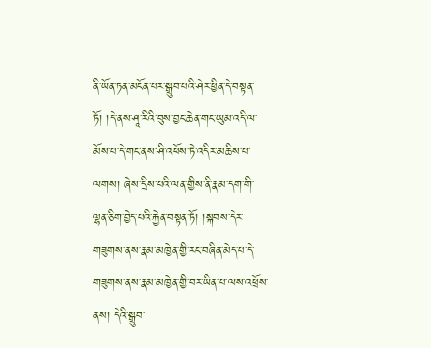ནི་ཡོན་ཏན་མངོན་པར་སྒྲུབ་པའི་ཤེར་ཕྱིན་དེ་བསྟན་ཏོ། །དེ་ནས་ཤཱ་རིའི་བུས་བྱང་ཆེན་གང་ཡུམ་འདི་ལ་མོས་པ་དེ་གང་ནས་ཤི་འཕོས་ཏེ་འདིར་མཆིས་པ་ལགས། ཞེས་དྲིས་པའི་ལན་གྱིས་ནི་རྣམ་དག་གི་ལྷན་ཅིག་བྱེད་པའི་རྐྱེན་བསྟན་ཏོ། །སྐབས་དེར་གཟུགས་ནས་རྣམ་མཁྱེན་གྱི་རང་བཞིན་མེད་པ་དེ་གཟུགས་ནས་རྣམ་མཁྱེན་གྱི་བར་ཡིན་པ་ལས་འཕྲོས་ནས། དེའི་སྒྲུབ་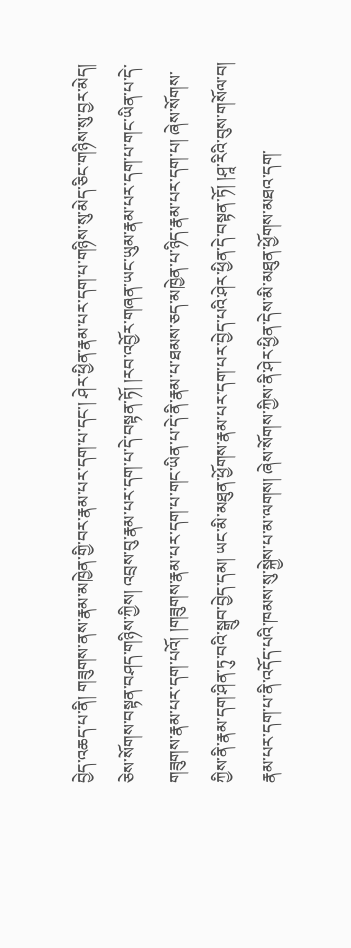བྱེད་འཆད་པ་ནི། གཟུགས་ནས་རྣམ་མཁྱེན་གྱི་བར་རྣམ་པར་དག་པ་དང་། ཤེར་ཕྱིན་རྣམ་པར་དག་པ་གཉིས་སུ་མེད་ཅིང་གཉིས་སུ་བྱར་མེད། ཅེས་སོགས་བསྟན་བཤད་གཉིས་ཀྱིས། འབྲས་བུ་རྣམ་པར་དག་པ་དེ་བསྟན་ཏོ། །རབ་འབྱོར་གཞན་ཡང་ཡུམ་རྣམ་པར་དག་པ་གང་ཡིན་པ་དེ་གཟུགས་རྣམ་པར་དག་པའོ། །གཟུགས་རྣམ་པར་དག་པ་གང་ཡིན་པ་དེ་ནི་རྣམ་པ་ཐམས་ཅད་མཁྱེན་པ་ཉིད་རྣམ་པར་དག་པ། ཞེས་སོགས་ཀྱིས་ནི་རྣམ་དག་ཤིན་ཏུ་བའི་སྒྲུབ་བྱེད་དམ། ཡང་མི་མཐུན་ཕྱོགས་རྣམ་པར་དག་པར་བྱེད་པའི་ཤེར་ཕྱིན་དེ་བསྟན་ཏོ། །ཤཱ་རིའི་བུས་གསོལ་བ། རྣམ་པར་དག་པ་ནི་འདོད་པའི་ཁམས་སུ་སྐྱེས་པ་མ་ལགས། ཞེས་སོགས་ཀྱིས་ནི་ཤེར་ཕྱིན་དེས་མི་མཐུན་ཕྱོགས་མཐའ་དག་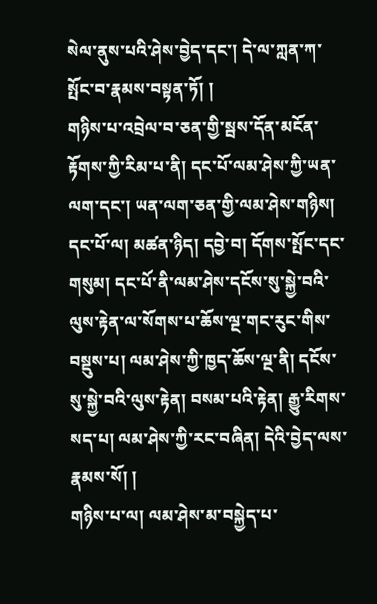སེལ་ནུས་པའི་ཤེས་བྱེད་དང་། དེ་ལ་ཀླན་ཀ་སྤོང་བ་རྣམས་བསྟན་ཏོ། །
གཉིས་པ་འབྲེལ་བ་ཅན་གྱི་སྦས་དོན་མངོན་རྟོགས་ཀྱི་རིམ་པ་ནི། དང་པོ་ལམ་ཤེས་ཀྱི་ཡན་ལག་དང་། ཡན་ལག་ཅན་གྱི་ལམ་ཤེས་གཉིས། དང་པོ་ལ། མཚན་ཉིད། དབྱེ་བ། དོགས་སྤོང་དང་གསུམ། དང་པོ་ནི་ལམ་ཤེས་དངོས་སུ་སྐྱེ་བའི་ལུས་རྟེན་ལ་སོགས་པ་ཆོས་ལྔ་གང་རུང་གིས་བསྡུས་པ། ལམ་ཤེས་ཀྱི་ཁྱད་ཆོས་ལྔ་ནི། དངོས་སུ་སྐྱེ་བའི་ལུས་རྟེན། བསམ་པའི་རྟེན། རྒྱུ་རིགས་སད་པ། ལམ་ཤེས་ཀྱི་རང་བཞིན། དེའི་བྱེད་ལས་རྣམས་སོ། །
གཉིས་པ་ལ། ལམ་ཤེས་མ་བསྐྱེད་པ་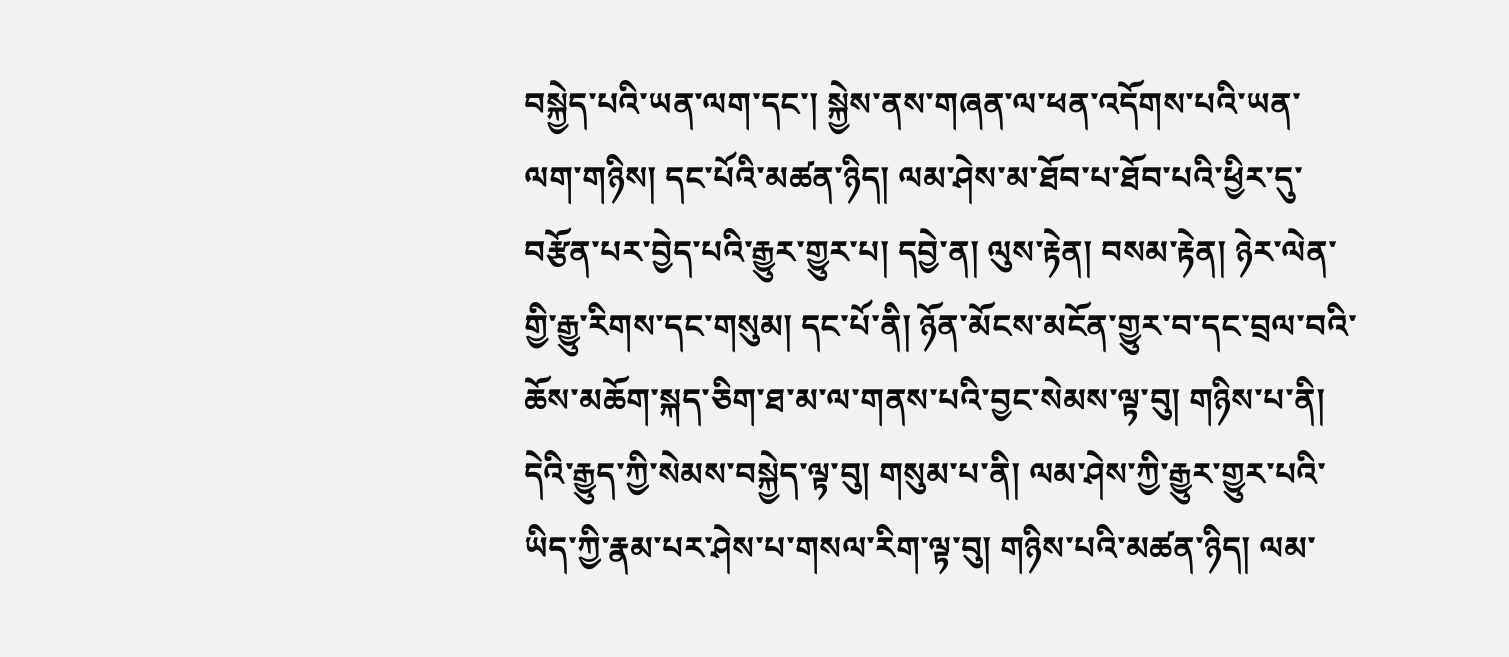བསྐྱེད་པའི་ཡན་ལག་དང་། སྐྱེས་ནས་གཞན་ལ་ཕན་འདོགས་པའི་ཡན་ལག་གཉིས། དང་པོའི་མཚན་ཉིད། ལམ་ཤེས་མ་ཐོབ་པ་ཐོབ་པའི་ཕྱིར་དུ་བརྩོན་པར་བྱེད་པའི་རྒྱུར་གྱུར་པ། དབྱེ་ན། ལུས་རྟེན། བསམ་རྟེན། ཉེར་ལེན་གྱི་རྒྱུ་རིགས་དང་གསུམ། དང་པོ་ནི། ཉོན་མོངས་མངོན་གྱུར་བ་དང་བྲལ་བའི་ཆོས་མཆོག་སྐད་ཅིག་ཐ་མ་ལ་གནས་པའི་བྱང་སེམས་ལྟ་བུ། གཉིས་པ་ནི། དེའི་རྒྱུད་ཀྱི་སེམས་བསྐྱེད་ལྟ་བུ། གསུམ་པ་ནི། ལམ་ཤེས་ཀྱི་རྒྱུར་གྱུར་པའི་ཡིད་ཀྱི་རྣམ་པར་ཤེས་པ་གསལ་རིག་ལྟ་བུ། གཉིས་པའི་མཚན་ཉིད། ལམ་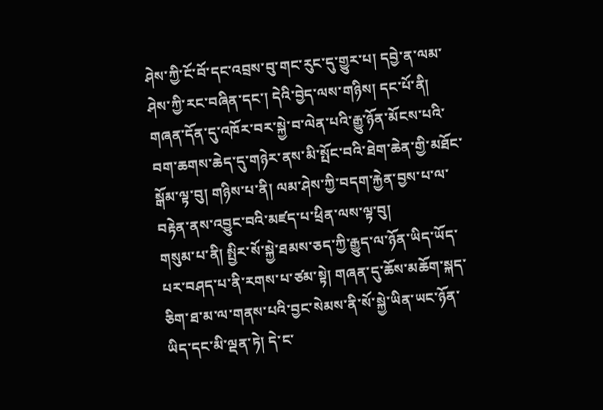ཤེས་ཀྱི་ངོ་བོ་དང་འབྲས་བུ་གང་རུང་དུ་གྱུར་པ། དབྱེ་ན་ལམ་ཤེས་ཀྱི་རང་བཞིན་དང་། དེའི་བྱེད་ལས་གཉིས། དང་པོ་ནི། གཞན་དོན་དུ་འཁོར་བར་སྐྱེ་བ་ལེན་པའི་རྒྱུ་ཉོན་མོངས་པའི་བག་ཆགས་ཆེད་དུ་གཉེར་ནས་མི་སྤོང་བའི་ཐེག་ཆེན་གྱི་མཐོང་སྒོམ་ལྟ་བུ། གཉིས་པ་ནི། ལམ་ཤེས་ཀྱི་བདག་རྐྱེན་བྱས་པ་ལ་བརྟེན་ནས་འབྱུང་བའི་མཛད་པ་ཕྲིན་ལས་ལྟ་བུ།
གསུམ་པ་ནི། སྤྱིར་སོ་སྐྱེ་ཐམས་ཅད་ཀྱི་རྒྱུད་ལ་ཉོན་ཡིད་ཡོད་པར་བཤད་པ་ནི་རགས་པ་ཙམ་སྟེ། གཞན་དུ་ཆོས་མཆོག་སྐད་ཅིག་ཐ་མ་ལ་གནས་པའི་བྱང་སེམས་ནི་སོ་སྐྱེ་ཡིན་ཡང་ཉོན་ཡིད་དང་མི་ལྡན་ཏེ། དེ་ང་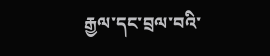རྒྱལ་དང་བྲལ་བའི་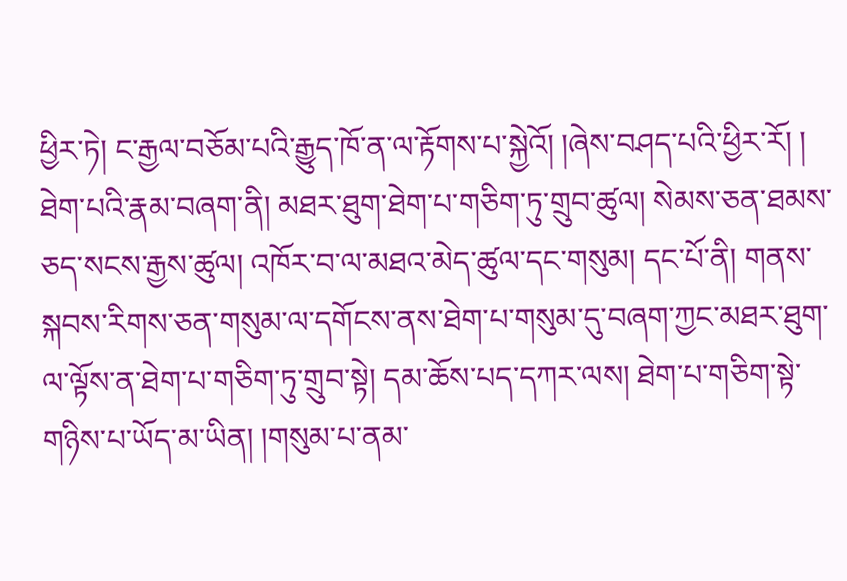ཕྱིར་ཏེ། ང་རྒྱལ་བཅོམ་པའི་རྒྱུད་ཁོ་ན་ལ་རྟོགས་པ་སྐྱེའོ། །ཞེས་བཤད་པའི་ཕྱིར་རོ། །
ཐེག་པའི་རྣམ་བཞག་ནི། མཐར་ཐུག་ཐེག་པ་གཅིག་ཏུ་གྲུབ་ཚུལ། སེམས་ཅན་ཐམས་ཅད་སངས་རྒྱས་ཚུལ། འཁོར་བ་ལ་མཐའ་མེད་ཚུལ་དང་གསུམ། དང་པོ་ནི། གནས་སྐབས་རིགས་ཅན་གསུམ་ལ་དགོངས་ནས་ཐེག་པ་གསུམ་དུ་བཞག་ཀྱང་མཐར་ཐུག་ལ་ལྟོས་ན་ཐེག་པ་གཅིག་ཏུ་གྲུབ་སྟེ། དམ་ཆོས་པད་དཀར་ལས། ཐེག་པ་གཅིག་སྟེ་གཉིས་པ་ཡོད་མ་ཡིན། །གསུམ་པ་ནམ་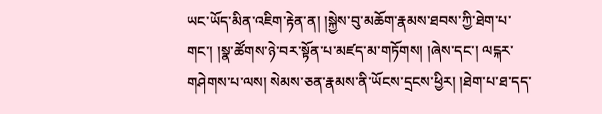ཡང་ཡོད་མིན་འཇིག་རྟེན་ན། །སྐྱེས་བུ་མཆོག་རྣམས་ཐབས་ཀྱི་ཐེག་པ་གང་། །སྣ་ཚོགས་ཉེ་བར་སྟོན་པ་མཛད་མ་གཏོགས། །ཞེས་དང་། ལངྐར་གཤེགས་པ་ལས། སེམས་ཅན་རྣམས་ནི་ཡོངས་དྲངས་ཕྱིར། །ཐེག་པ་ཐ་དད་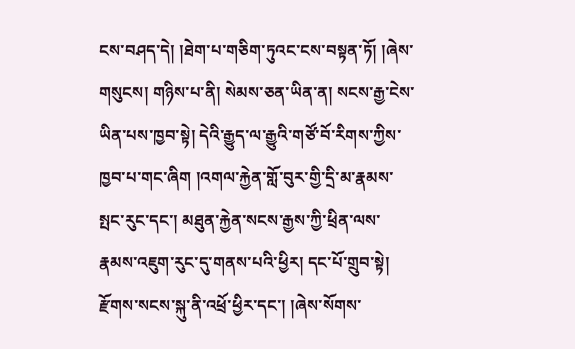ངས་བཤད་དེ། །ཐེག་པ་གཅིག་ཏུའང་ངས་བསྟན་ཏོ། །ཞེས་གསུངས། གཉིས་པ་ནི། སེམས་ཅན་ཡིན་ན། སངས་རྒྱ་ངེས་ཡིན་པས་ཁྱབ་སྟེ། དེའི་རྒྱུད་ལ་རྒྱུའི་གཙོ་བོ་རིགས་ཀྱིས་ཁྱབ་པ་གང་ཞིག །འགལ་རྐྱེན་གློ་བུར་གྱི་དྲི་མ་རྣམས་སྤང་རུང་དང་། མཐུན་རྐྱེན་སངས་རྒྱས་ཀྱི་ཕྲིན་ལས་རྣམས་འཇུག་རུང་དུ་གནས་པའི་ཕྱིར། དང་པོ་གྲུབ་སྟེ། རྫོགས་སངས་སྐུ་ནི་འཕྲོ་ཕྱིར་དང་། །ཞེས་སོགས་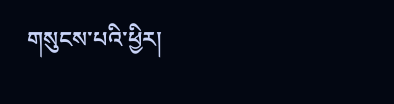གསུངས་པའི་ཕྱིར།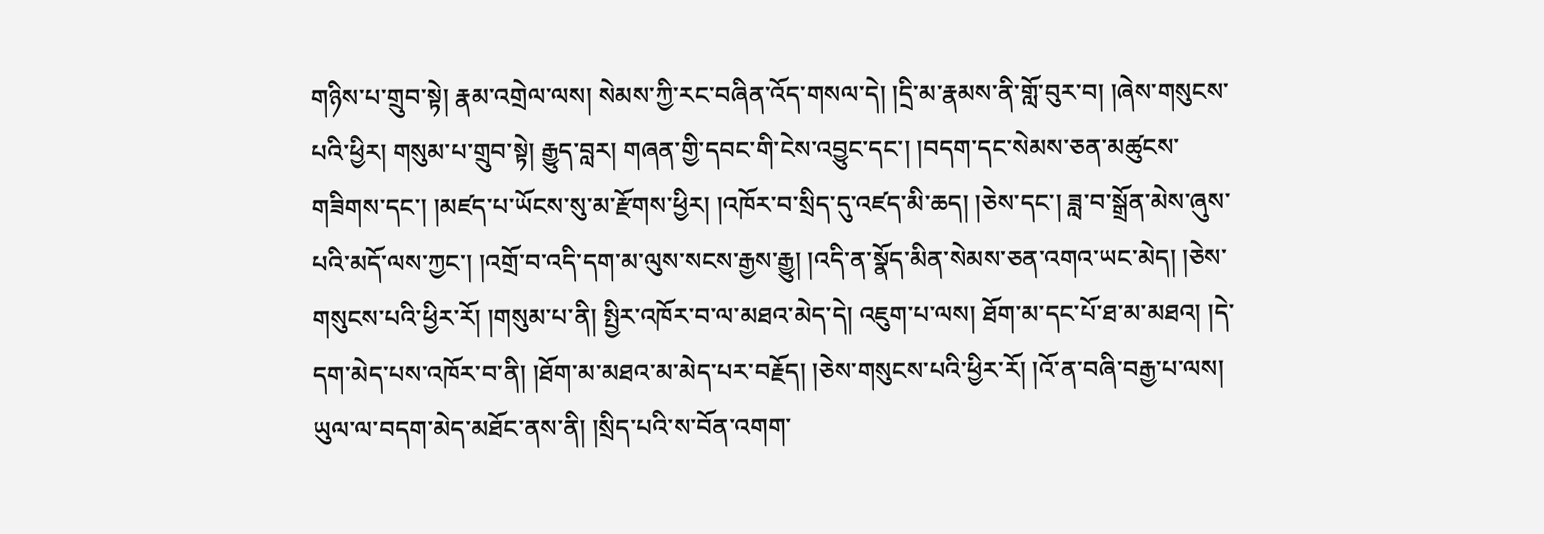གཉིས་པ་གྲུབ་སྟེ། རྣམ་འགྲེལ་ལས། སེམས་ཀྱི་རང་བཞིན་འོད་གསལ་དེ། །དྲི་མ་རྣམས་ནི་གློ་བུར་བ། །ཞེས་གསུངས་པའི་ཕྱིར། གསུམ་པ་གྲུབ་སྟེ། རྒྱུད་བླར། གཞན་གྱི་དབང་གི་ངེས་འབྱུང་དང་། །བདག་དང་སེམས་ཅན་མཚུངས་གཟིགས་དང་། །མཛད་པ་ཡོངས་སུ་མ་རྫོགས་ཕྱིར། །འཁོར་བ་སྲིད་དུ་འཛད་མི་ཆད། །ཅེས་དང་། ཟླ་བ་སྒྲོན་མེས་ཞུས་པའི་མདོ་ལས་ཀྱང་། །འགྲོ་བ་འདི་དག་མ་ལུས་སངས་རྒྱས་རྒྱུ། །འདི་ན་སྣོད་མིན་སེམས་ཅན་འགའ་ཡང་མེད། །ཅེས་གསུངས་པའི་ཕྱིར་རོ། །གསུམ་པ་ནི། སྤྱིར་འཁོར་བ་ལ་མཐའ་མེད་དེ། འཇུག་པ་ལས། ཐོག་མ་དང་པོ་ཐ་མ་མཐའ། །དེ་དག་མེད་པས་འཁོར་བ་ནི། །ཐོག་མ་མཐའ་མ་མེད་པར་བརྗོད། །ཅེས་གསུངས་པའི་ཕྱིར་རོ། །འོ་ན་བཞི་བརྒྱ་པ་ལས། ཡུལ་ལ་བདག་མེད་མཐོང་ནས་ནི། །སྲིད་པའི་ས་བོན་འགག་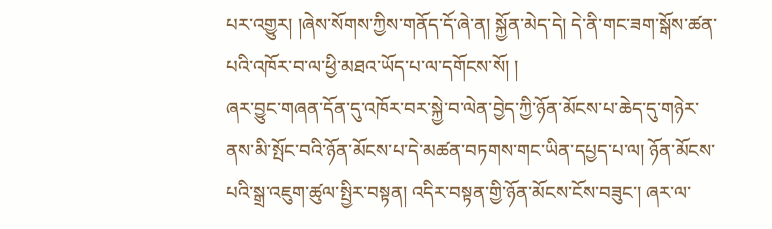པར་འགྱུར། །ཞེས་སོགས་ཀྱིས་གནོད་དོ་ཞེ་ན། སྐྱོན་མེད་དེ། དེ་ནི་གང་ཟག་སྒོས་ཚན་པའི་འཁོར་བ་ལ་ཕྱི་མཐའ་ཡོད་པ་ལ་དགོངས་སོ། །
ཞར་བྱུང་གཞན་དོན་དུ་འཁོར་བར་སྐྱེ་བ་ལེན་བྱེད་ཀྱི་ཉོན་མོངས་པ་ཆེད་དུ་གཉེར་ནས་མི་སྤོང་བའི་ཉོན་མོངས་པ་དེ་མཚན་བཏགས་གང་ཡིན་དཔྱད་པ་ལ། ཉོན་མོངས་པའི་སྒྲ་འཇུག་ཚུལ་སྤྱིར་བསྟན། འདིར་བསྟན་གྱི་ཉོན་མོངས་ངོས་བཟུང་། ཞར་ལ་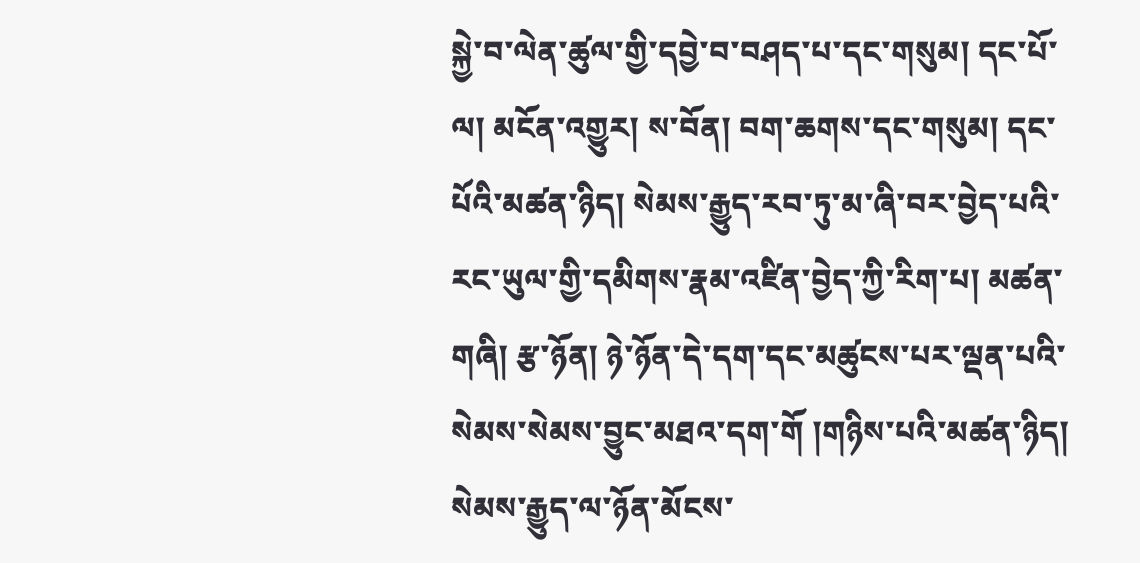སྐྱེ་བ་ལེན་ཚུལ་གྱི་དབྱེ་བ་བཤད་པ་དང་གསུམ། དང་པོ་ལ། མངོན་འགྱུར། ས་བོན། བག་ཆགས་དང་གསུམ། དང་པོའི་མཚན་ཉིད། སེམས་རྒྱུད་རབ་ཏུ་མ་ཞི་བར་བྱེད་པའི་རང་ཡུལ་གྱི་དམིགས་རྣམ་འཛིན་བྱེད་ཀྱི་རིག་པ། མཚན་གཞི། རྩ་ཉོན། ཉེ་ཉོན་དེ་དག་དང་མཚུངས་པར་ལྡན་པའི་སེམས་སེམས་བྱུང་མཐའ་དག་གོ །གཉིས་པའི་མཚན་ཉིད། སེམས་རྒྱུད་ལ་ཉོན་མོངས་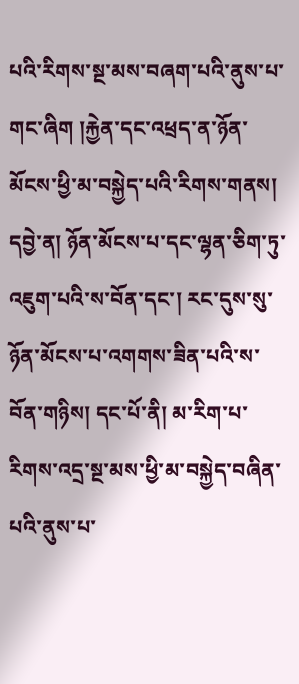པའི་རིགས་སྔ་མས་བཞག་པའི་ནུས་པ་གང་ཞིག །རྐྱེན་དང་འཕྲད་ན་ཉོན་མོངས་ཕྱི་མ་བསྐྱེད་པའི་རིགས་གནས། དབྱེ་ན། ཉོན་མོངས་པ་དང་ལྷན་ཅིག་ཏུ་འཇུག་པའི་ས་བོན་དང་། རང་དུས་སུ་ཉོན་མོངས་པ་འགགས་ཟིན་པའི་ས་བོན་གཉིས། དང་པོ་ནི། མ་རིག་པ་རིགས་འདྲ་སྔ་མས་ཕྱི་མ་བསྐྱེད་བཞིན་པའི་ནུས་པ་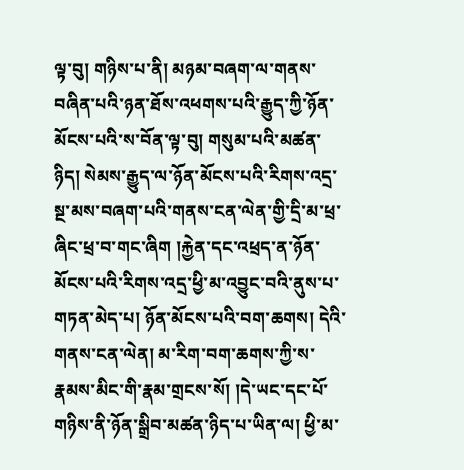ལྟ་བུ། གཉིས་པ་ནི། མཉམ་བཞག་ལ་གནས་བཞིན་པའི་ཉན་ཐོས་འཕགས་པའི་རྒྱུད་ཀྱི་ཉོན་མོངས་པའི་ས་བོན་ལྟ་བུ། གསུམ་པའི་མཚན་ཉིད། སེམས་རྒྱུད་ལ་ཉོན་མོངས་པའི་རིགས་འདྲ་སྔ་མས་བཞག་པའི་གནས་ངན་ལེན་གྱི་དྲི་མ་ཕྲ་ཞིང་ཕྲ་བ་གང་ཞིག །རྐྱེན་དང་འཕྲད་ན་ཉོན་མོངས་པའི་རིགས་འདྲ་ཕྱི་མ་འབྱུང་བའི་ནུས་པ་གཏན་མེད་པ། ཉོན་མོངས་པའི་བག་ཆགས། དེའི་གནས་ངན་ལེན། མ་རིག་བག་ཆགས་ཀྱི་ས་རྣམས་མིང་གི་རྣམ་གྲངས་སོ། །དེ་ཡང་དང་པོ་གཉིས་ནི་ཉོན་སྒྲིབ་མཚན་ཉིད་པ་ཡིན་ལ། ཕྱི་མ་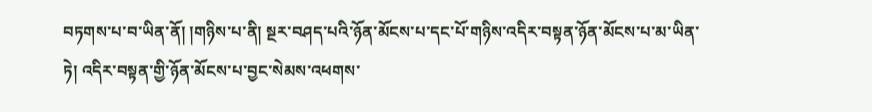བཏགས་པ་བ་ཡིན་ནོ། །གཉིས་པ་ནི། སྔར་བཤད་པའི་ཉོན་མོངས་པ་དང་པོ་གཉིས་འདིར་བསྟན་ཉོན་མོངས་པ་མ་ཡིན་ཏེ། འདིར་བསྟན་གྱི་ཉོན་མོངས་པ་བྱང་སེམས་འཕགས་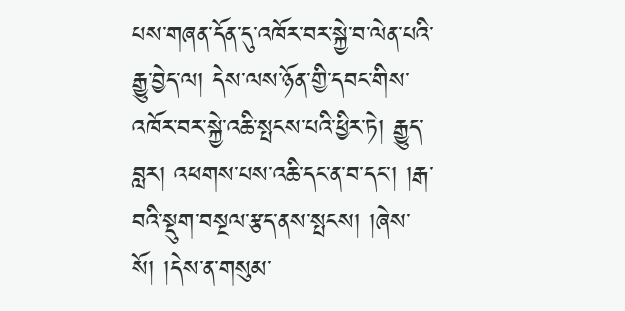པས་གཞན་དོན་དུ་འཁོར་བར་སྐྱེ་བ་ལེན་པའི་རྒྱུ་བྱེད་ལ། དེས་ལས་ཉོན་གྱི་དབང་གིས་འཁོར་བར་སྐྱེ་འཆི་སྤངས་པའི་ཕྱིར་ཏེ། རྒྱུད་བླར། འཕགས་པས་འཆི་དང་ན་བ་དང་། །རྒ་བའི་སྡུག་བསྔལ་རྩད་ནས་སྤངས། །ཞེས་སོ། །དེས་ན་གསུམ་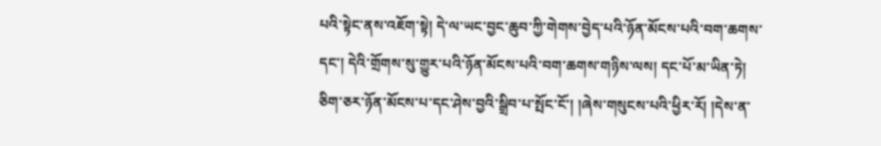པའི་སྟེང་ནས་འཇོག་སྟེ། དེ་ལ་ཡང་བྱང་ཆུབ་ཀྱི་གེགས་བྱེད་པའི་ཉོན་མོངས་པའི་བག་ཆགས་དང་། དེའི་གྲོགས་སུ་གྱུར་པའི་ཉོན་མོངས་པའི་བག་ཆགས་གཉིས་ལས། དང་པོ་མ་ཡིན་ཏེ། ཅིག་ཅར་ཉོན་མོངས་པ་དང་ཤེས་བྱའི་སྒྲིབ་པ་སྤོང་ངོ་། །ཞེས་གསུངས་པའི་ཕྱིར་རོ། །དེས་ན་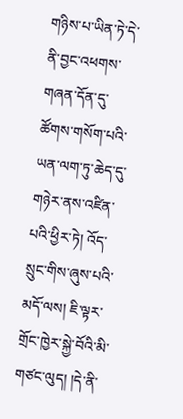གཉིས་པ་ཡིན་ཏེ་དེ་ནི་བྱང་འཕགས་གཞན་དོན་དུ་ཚོགས་གསོག་པའི་ཡན་ལག་ཏུ་ཆེད་དུ་གཉེར་ནས་འཛིན་པའི་ཕྱིར་ཏེ། འོད་སྲུང་གིས་ཞུས་པའི་མདོ་ལས། ཇི་ལྟར་གྲོང་ཁྱེར་སྐྱེ་བོའི་མི་གཙང་ལུད། །དེ་ནི་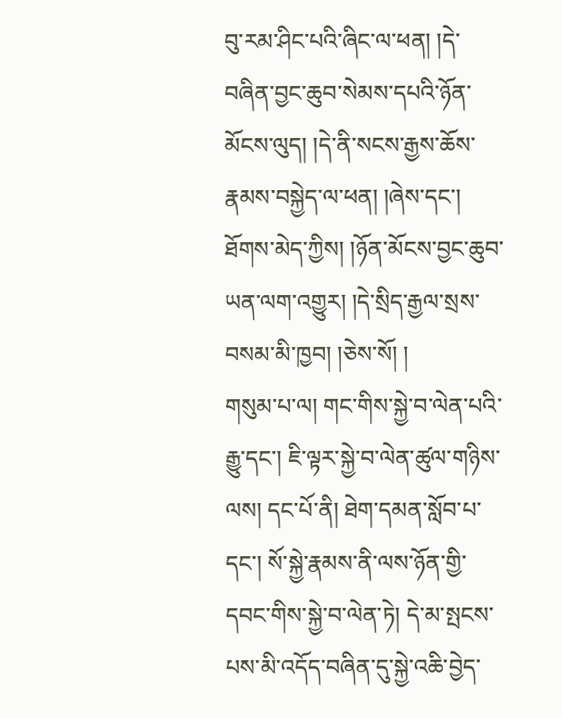བུ་རམ་ཤིང་པའི་ཞིང་ལ་ཕན། །དེ་བཞིན་བྱང་ཆུབ་སེམས་དཔའི་ཉོན་མོངས་ལུད། །དེ་ནི་སངས་རྒྱས་ཆོས་རྣམས་བསྐྱེད་ལ་ཕན། །ཞེས་དང་། ཐོགས་མེད་ཀྱིས། །ཉོན་མོངས་བྱང་ཆུབ་ཡན་ལག་འགྱུར། །དེ་སྲིད་རྒྱལ་སྲས་བསམ་མི་ཁྱབ། །ཅེས་སོ། །
གསུམ་པ་ལ། གང་གིས་སྐྱེ་བ་ལེན་པའི་རྒྱུ་དང་། ཇི་ལྟར་སྐྱེ་བ་ལེན་ཚུལ་གཉིས་ལས། དང་པོ་ནི། ཐེག་དམན་སློབ་པ་དང་། སོ་སྐྱེ་རྣམས་ནི་ལས་ཉོན་གྱི་དབང་གིས་སྐྱེ་བ་ལེན་ཏེ། དེ་མ་སྤངས་པས་མི་འདོད་བཞིན་དུ་སྐྱེ་འཆི་བྱེད་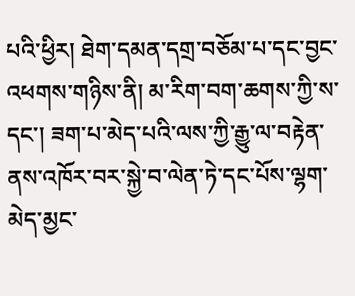པའི་ཕྱིར། ཐེག་དམན་དགྲ་བཅོམ་པ་དང་བྱང་འཕགས་གཉིས་ནི། མ་རིག་བག་ཆགས་ཀྱི་ས་དང་། ཟག་པ་མེད་པའི་ལས་ཀྱི་རྒྱུ་ལ་བརྟེན་ནས་འཁོར་བར་སྐྱེ་བ་ལེན་ཏེ་དང་པོས་ལྷག་མེད་མྱང་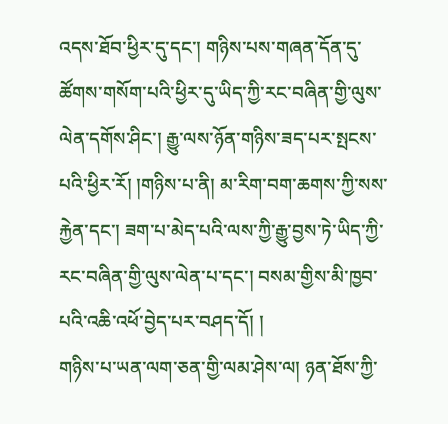འདས་ཐོབ་ཕྱིར་དུ་དང་། གཉིས་པས་གཞན་དོན་དུ་ཚོགས་གསོག་པའི་ཕྱིར་དུ་ཡིད་ཀྱི་རང་བཞིན་གྱི་ལུས་ལེན་དགོས་ཤིང་། རྒྱུ་ལས་ཉོན་གཉིས་ཟད་པར་སྤངས་པའི་ཕྱིར་རོ། །གཉིས་པ་ནི། མ་རིག་བག་ཆགས་ཀྱི་སས་རྐྱེན་དང་། ཟག་པ་མེད་པའི་ལས་ཀྱི་རྒྱུ་བྱས་ཏེ་ཡིད་ཀྱི་རང་བཞིན་གྱི་ལུས་ལེན་པ་དང་། བསམ་གྱིས་མི་ཁྱབ་པའི་འཆི་འཕོ་བྱེད་པར་བཤད་དོ། །
གཉིས་པ་ཡན་ལག་ཅན་གྱི་ལམ་ཤེས་ལ། ཉན་ཐོས་ཀྱི་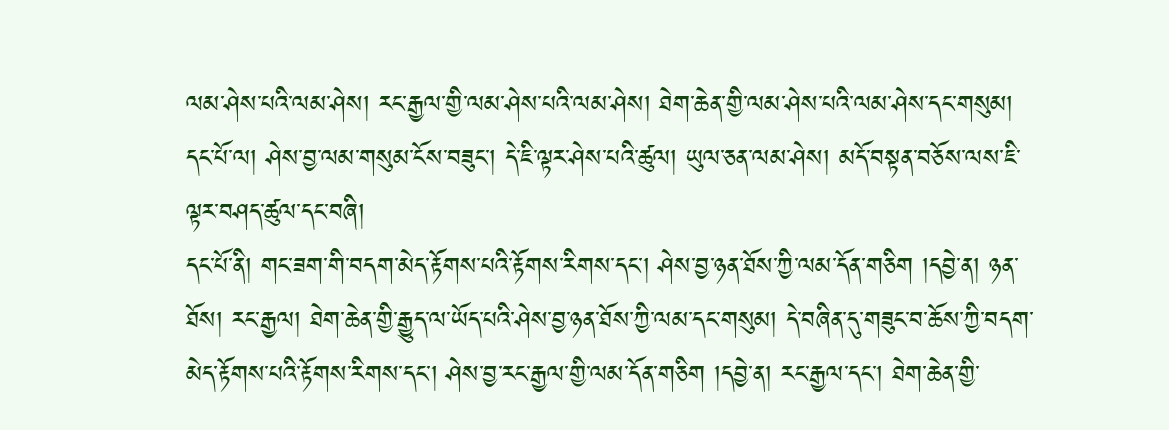ལམ་ཤེས་པའི་ལམ་ཤེས། རང་རྒྱལ་གྱི་ལམ་ཤེས་པའི་ལམ་ཤེས། ཐེག་ཆེན་གྱི་ལམ་ཤེས་པའི་ལམ་ཤེས་དང་གསུམ། དང་པོ་ལ། ཤེས་བྱ་ལམ་གསུམ་ངོས་བཟུང་། དེ་ཇི་ལྟར་ཤེས་པའི་ཚུལ། ཡུལ་ཅན་ལམ་ཤེས། མདོ་བསྟན་བཅོས་ལས་ཇི་ལྟར་བཤད་ཚུལ་དང་བཞི།
དང་པོ་ནི། གང་ཟག་གི་བདག་མེད་རྟོགས་པའི་རྟོགས་རིགས་དང་། ཤེས་བྱ་ཉན་ཐོས་ཀྱི་ལམ་དོན་གཅིག །དབྱེ་ན། ཉན་ཐོས། རང་རྒྱལ། ཐེག་ཆེན་གྱི་རྒྱུད་ལ་ཡོད་པའི་ཤེས་བྱ་ཉན་ཐོས་ཀྱི་ལམ་དང་གསུམ། དེ་བཞིན་དུ་གཟུང་བ་ཆོས་ཀྱི་བདག་མེད་རྟོགས་པའི་རྟོགས་རིགས་དང་། ཤེས་བྱ་རང་རྒྱལ་གྱི་ལམ་དོན་གཅིག །དབྱེ་ན། རང་རྒྱལ་དང་། ཐེག་ཆེན་གྱི་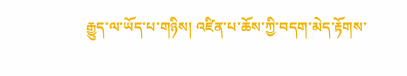རྒྱུད་ལ་ཡོད་པ་གཉིས། འཛིན་པ་ཆོས་ཀྱི་བདག་མེད་རྟོགས་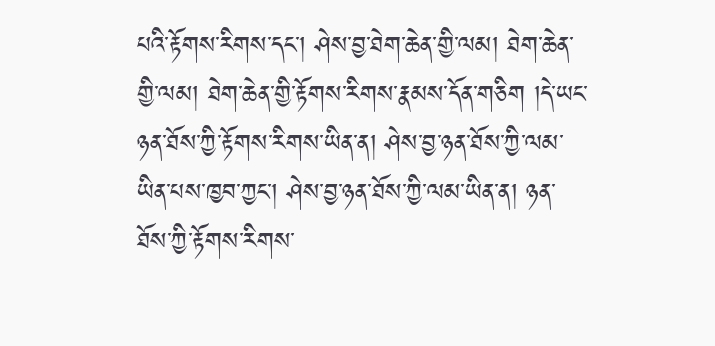པའི་རྟོགས་རིགས་དང་། ཤེས་བྱ་ཐེག་ཆེན་གྱི་ལམ། ཐེག་ཆེན་གྱི་ལམ། ཐེག་ཆེན་གྱི་རྟོགས་རིགས་རྣམས་དོན་གཅིག །དེ་ཡང་ཉན་ཐོས་ཀྱི་རྟོགས་རིགས་ཡིན་ན། ཤེས་བྱ་ཉན་ཐོས་ཀྱི་ལམ་ཡིན་པས་ཁྱབ་ཀྱང་། ཤེས་བྱ་ཉན་ཐོས་ཀྱི་ལམ་ཡིན་ན། ཉན་ཐོས་ཀྱི་རྟོགས་རིགས་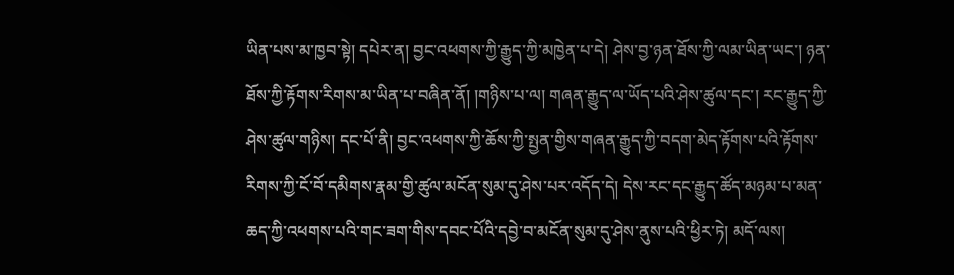ཡིན་པས་མ་ཁྱབ་སྟེ། དཔེར་ན། བྱང་འཕགས་ཀྱི་རྒྱུད་ཀྱི་མཁྱེན་པ་དེ། ཤེས་བྱ་ཉན་ཐོས་ཀྱི་ལམ་ཡིན་ཡང་། ཉན་ཐོས་ཀྱི་རྟོགས་རིགས་མ་ཡིན་པ་བཞིན་ནོ། །གཉིས་པ་ལ། གཞན་རྒྱུད་ལ་ཡོད་པའི་ཤེས་ཚུལ་དང་། རང་རྒྱུད་ཀྱི་ཤེས་ཚུལ་གཉིས། དང་པོ་ནི། བྱང་འཕགས་ཀྱི་ཆོས་ཀྱི་སྤྱན་གྱིས་གཞན་རྒྱུད་ཀྱི་བདག་མེད་རྟོགས་པའི་རྟོགས་རིགས་ཀྱི་ངོ་བོ་དམིགས་རྣམ་གྱི་ཚུལ་མངོན་སུམ་དུ་ཤེས་པར་འདོད་དེ། དེས་རང་དང་རྒྱུད་ཚོད་མཉམ་པ་མན་ཆད་ཀྱི་འཕགས་པའི་གང་ཟག་གིས་དབང་པོའི་དབྱེ་བ་མངོན་སུམ་དུ་ཤེས་ནུས་པའི་ཕྱིར་ཏེ། མདོ་ལས།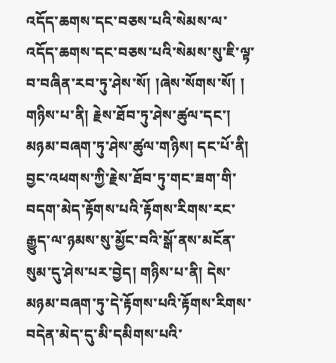འདོད་ཆགས་དང་བཅས་པའི་སེམས་ལ་འདོད་ཆགས་དང་བཅས་པའི་སེམས་སུ་ཇི་ལྟ་བ་བཞིན་རབ་ཏུ་ཤེས་སོ། །ཞེས་སོགས་སོ། །
གཉིས་པ་ནི། རྗེས་ཐོབ་ཏུ་ཤེས་ཚུལ་དང་། མཉམ་བཞག་ཏུ་ཤེས་ཚུལ་གཉིས། དང་པོ་ནི། བྱང་འཕགས་ཀྱི་རྗེས་ཐོབ་ཏུ་གང་ཟག་གི་བདག་མེད་རྟོགས་པའི་རྟོགས་རིགས་རང་རྒྱུད་ལ་ཉམས་སུ་མྱོང་བའི་སྒོ་ནས་མངོན་སུམ་དུ་ཤེས་པར་བྱེད། གཉིས་པ་ནི། དེས་མཉམ་བཞག་ཏུ་དེ་རྟོགས་པའི་རྟོགས་རིགས་བདེན་མེད་དུ་མི་དམིགས་པའི་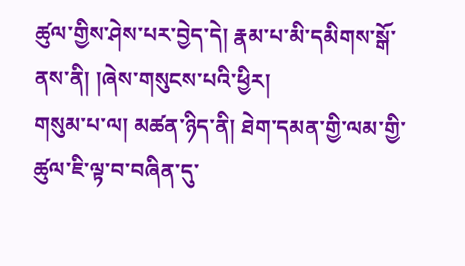ཚུལ་གྱིས་ཤེས་པར་བྱེད་དེ། རྣམ་པ་མི་དམིགས་སྒོ་ནས་ནི། །ཞེས་གསུངས་པའི་ཕྱིར།
གསུམ་པ་ལ། མཚན་ཉིད་ནི། ཐེག་དམན་གྱི་ལམ་གྱི་ཚུལ་ཇི་ལྟ་བ་བཞིན་དུ་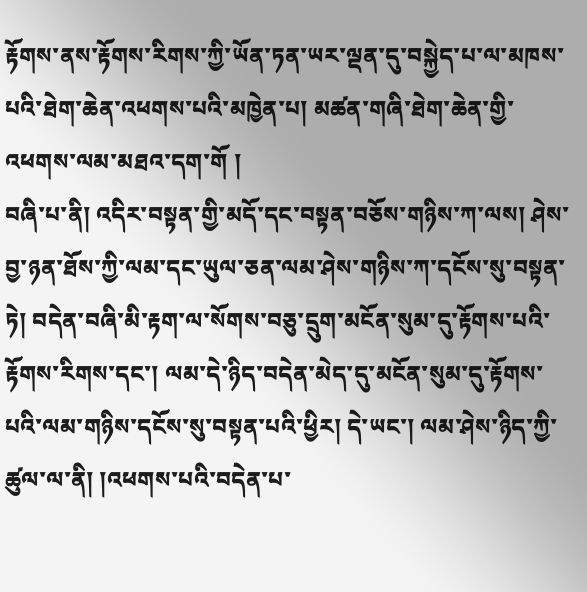རྟོགས་ནས་རྟོགས་རིགས་ཀྱི་ཡོན་ཏན་ཡར་ལྡན་དུ་བསྐྱེད་པ་ལ་མཁས་པའི་ཐེག་ཆེན་འཕགས་པའི་མཁྱེན་པ། མཚན་གཞི་ཐེག་ཆེན་གྱི་འཕགས་ལམ་མཐའ་དག་གོ །
བཞི་པ་ནི། འདིར་བསྟན་གྱི་མདོ་དང་བསྟན་བཅོས་གཉིས་ཀ་ལས། ཤེས་བྱ་ཉན་ཐོས་ཀྱི་ལམ་དང་ཡུལ་ཅན་ལམ་ཤེས་གཉིས་ཀ་དངོས་སུ་བསྟན་ཏེ། བདེན་བཞི་མི་རྟག་ལ་སོགས་བཅུ་དྲུག་མངོན་སུམ་དུ་རྟོགས་པའི་རྟོགས་རིགས་དང་། ལམ་དེ་ཉིད་བདེན་མེད་དུ་མངོན་སུམ་དུ་རྟོགས་པའི་ལམ་གཉིས་དངོས་སུ་བསྟན་པའི་ཕྱིར། དེ་ཡང་། ལམ་ཤེས་ཉིད་ཀྱི་ཚུལ་ལ་ནི། །འཕགས་པའི་བདེན་པ་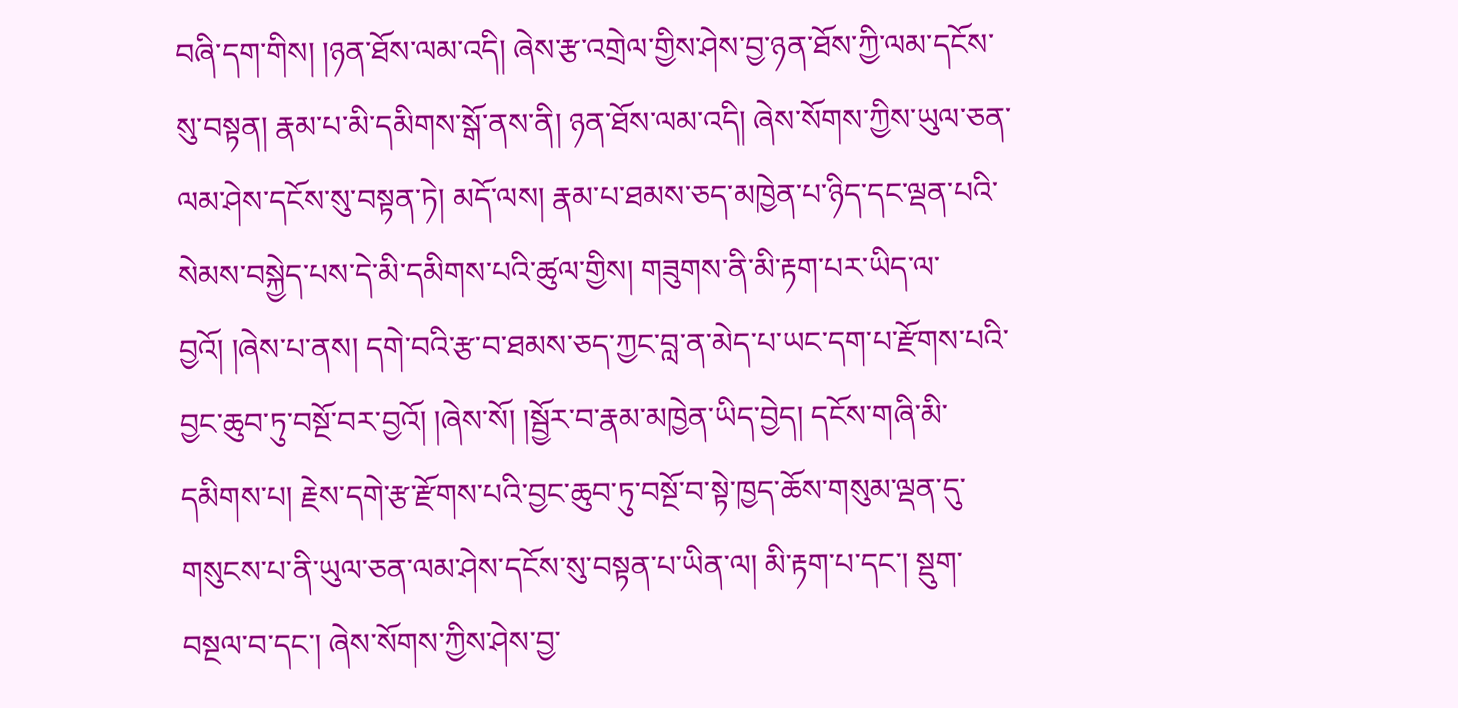བཞི་དག་གིས། །ཉན་ཐོས་ལམ་འདི། ཞེས་རྩ་འགྲེལ་གྱིས་ཤེས་བྱ་ཉན་ཐོས་ཀྱི་ལམ་དངོས་སུ་བསྟན། རྣམ་པ་མི་དམིགས་སྒོ་ནས་ནི། ཉན་ཐོས་ལམ་འདི། ཞེས་སོགས་ཀྱིས་ཡུལ་ཅན་ལམ་ཤེས་དངོས་སུ་བསྟན་ཏེ། མདོ་ལས། རྣམ་པ་ཐམས་ཅད་མཁྱེན་པ་ཉིད་དང་ལྡན་པའི་སེམས་བསྐྱེད་པས་དེ་མི་དམིགས་པའི་ཚུལ་གྱིས། གཟུགས་ནི་མི་རྟག་པར་ཡིད་ལ་བྱའོ། །ཞེས་པ་ནས། དགེ་བའི་རྩ་བ་ཐམས་ཅད་ཀྱང་བླ་ན་མེད་པ་ཡང་དག་པ་རྫོགས་པའི་བྱང་ཆུབ་ཏུ་བསྔོ་བར་བྱའོ། །ཞེས་སོ། །སྦྱོར་བ་རྣམ་མཁྱེན་ཡིད་བྱེད། དངོས་གཞི་མི་དམིགས་པ། རྗེས་དགེ་རྩ་རྫོགས་པའི་བྱང་ཆུབ་ཏུ་བསྔོ་བ་སྟེ་ཁྱད་ཆོས་གསུམ་ལྡན་དུ་གསུངས་པ་ནི་ཡུལ་ཅན་ལམ་ཤེས་དངོས་སུ་བསྟན་པ་ཡིན་ལ། མི་རྟག་པ་དང་། སྡུག་བསྔལ་བ་དང་། ཞེས་སོགས་ཀྱིས་ཤེས་བྱ་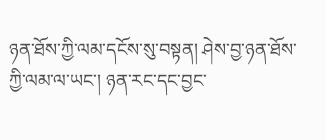ཉན་ཐོས་ཀྱི་ལམ་དངོས་སུ་བསྟན། ཤེས་བྱ་ཉན་ཐོས་ཀྱི་ལམ་ལ་ཡང་། ཉན་རང་དང་བྱང་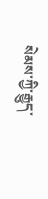སེམས་ཀྱི་རྒྱུད་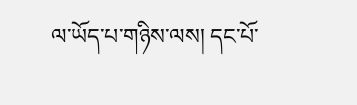ལ་ཡོད་པ་གཉིས་ལས། དང་པོ་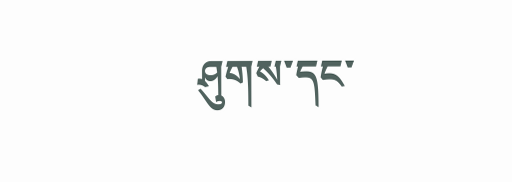ཤུགས་དང་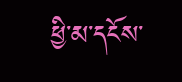ཕྱི་མ་དངོས་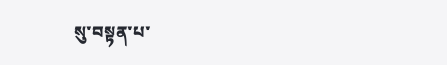སུ་བསྟན་པ་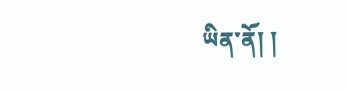ཡིན་ནོ། །